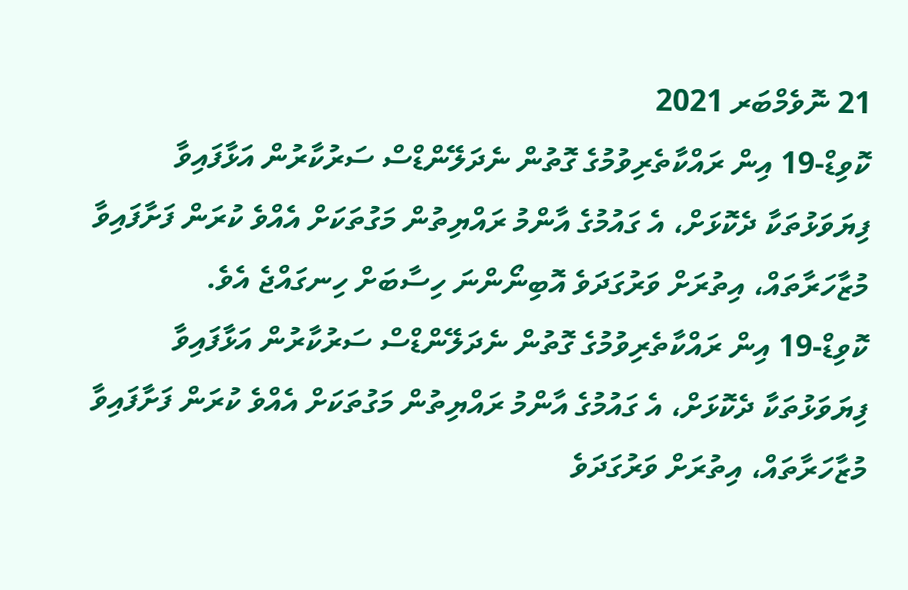21 ނޮވެމްބަރ 2021
ކޮވިޑް-19 އިން ރައްކާތެރިވުމުގެ ގޮތުން ނެދަލޭންޑްސް ސަރުކާރުން އަޅާފައިވާ ފިޔަވަޅުތަކާ ދެކޮޅަށް، އެ ގައުމުގެ އާންމު ރައްޔިތުން މަގުތަކަށް އެއްވެ ކުރަން ފަށާފައިވާ މުޒާހަރާތައް، އިތުރަށް ވަރުގަދަވެ އޮބިނޯންނަ ހިސާބަށް ހިނގައްޖެ އެވެ.
ކޮވިޑް-19 އިން ރައްކާތެރިވުމުގެ ގޮތުން ނެދަލޭންޑްސް ސަރުކާރުން އަޅާފައިވާ ފިޔަވަޅުތަކާ ދެކޮޅަށް، އެ ގައުމުގެ އާންމު ރައްޔިތުން މަގުތަކަށް އެއްވެ ކުރަން ފަށާފައިވާ މުޒާހަރާތައް، އިތުރަށް ވަރުގަދަވެ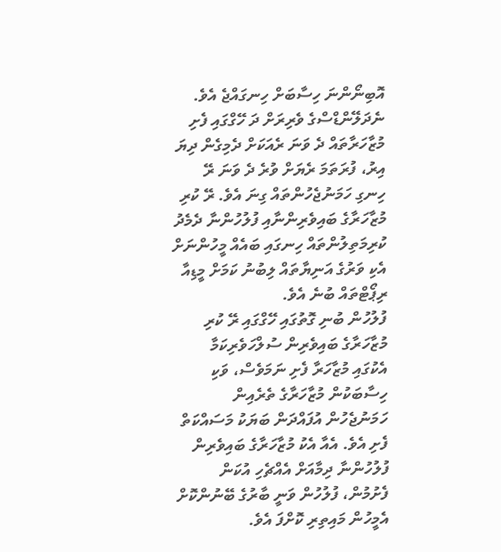އޮބިނޯންނަ ހިސާބަށް ހިނގައްޖެ އެވެ.
ނެދަލޭންޑްސްގެ ވެރިރަށް ދަ ހޭގްގައި ފެށި މުޒާހަރާތައް ދެ ވަނަ ރެއަކަށް ދެމިގެން ދިޔަ އިރު، ފުރަތަމަ ރެޔަށް ވުރެ ދެ ވަނަ ރޭ ހިނގި ހަމަނުޖެހުންތައް ގިނަ އެވެ. ރޭ ކުރި މުޒާހަރާގެ ބައިވެރިންނާއި ފުލުހުންނާ ދެމެދު ކުރިމަތިލުންތައް ހިނގައި ބައެއް މީހުންނަށް އެކި ވަރުގެ އަނިޔާތައް ލިބުނު ކަމަށް މީޑިއާ ރިޕޯޓްތައް ބުނެ އެވެ.
ފުލުހުން ބުނި ގޮތުގައި ހޭގްގައި ރޭ ކުރި މުޒާހަރާގެ ބައިވެރިން ސުލްހަވެރިކަމާ އެކުގައި މުޒާހަރާ ފެށި ނަމަވެސް، ވަކި ހިސާބަކުން މުޒާހަރާގެ ތެރެއިން ހަމަނުޖެހުން އުފައްދަން ބަޔަކު މަސައްކަތް ފެށި އެވެ. އެއާ އެކު މުޒާހަރާގެ ބައިވެރިން ފުލުހުންނާ ދިމާއަށް އެއްޗެހި އުކަން ފެށުމުން، ފުލުހުން ވަނީ ބާރުގެ ބޭނުންކޮށް އެމީހުން މައިތިރި ކޮށްފަ އެވެ.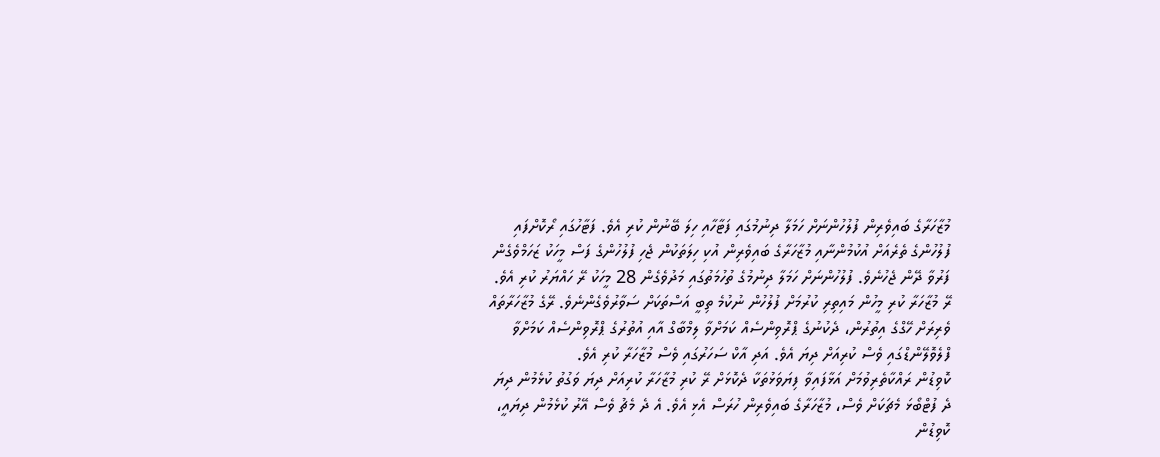މުޒާހަރާގެ ބައިވެރިން ފުލުހުންނަށް ހަމަލާ ދިނުމުގައި ފަޓާހާއި ހިލަ ބޭނުން ކުރި އެވެ. ފަޓާހުގައި ރޯކޮށްފައި ފުލުހުންގެ ތެރެއަށް އުކުމުންނާއި މުޒާހަރާގެ ބައިވެރިން އުކި ހިލަތަކުން ޖެހި ފުލުހުންގެ ފަސް މީހަކު ޒަހަމްވެގެން ފަރުވާ ދޭން ޖެހުނެވެ. ފުލުހުންނަށް ހަމަލާ ދިނުމުގެ ތުހުމަތުގައި މަދުވެގެން 28 މީހަކު ރޭ ހައްޔަރު ކުރި އެވެ.
ރޭ މުޒާހަރާ ކުރި މީހުން މައިތިރި ކުރުމަށް ފުލުހުން ނުކުމެ ތިބީ އަސްތަކަށް ސަވާރުވެގެންނެވެ. ރޭގެ މުޒާހަރާތައް ވެރިރަށް ހޭގްގެ އިތުރުން، ދެކުނުގެ ޕްރޮވިންސެއް ކަމަށްވާ ލިމްބާގް އާއި އުތުރުގެ ޕްރޮވިންސެއް ކަމަށްވާ ފްލެވޮލޭންޑްގައި ވެސް ކުރިއަށް ދިޔަ އެވެ. އަދި އާކް ސަހަރުގައި ވެސް މުޒާހަރާ ކުރި އެވެ.
ކޮވިޑުން ރައްކާތެރިވުމަށް އަޅާފައިވާ ފިޔަވަޅުތަކާ ދެކޮޅަށް ރޭ ކުރި މުޒާހަރާ ކުރިއަށް ދިޔަ ވަގުތު ކުޅެމުން ދިޔަ ދެ ފުޓްބޯޅަ މެޗަކަށް ވެސް، މުޒާހަރާގެ ބައިވެރިން ހުރަސް އެޅި އެވެ. އެ ދެ މެޗު ވެސް އޭރު ކުޅެމުން ދިޔައީ، ކޮވިޑުން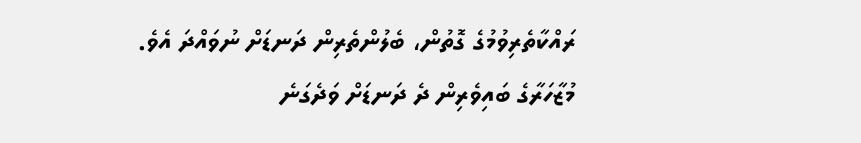ރައްކާތެރިވުމުގެ ގޮތުން، ބެލުންތެރިން ދަނޑަށް ނުވައްދަ އެވެ.
މުޒާހަރާގެ ބައިވެރިން ދެ ދަނޑަށް ވަދެގަނެ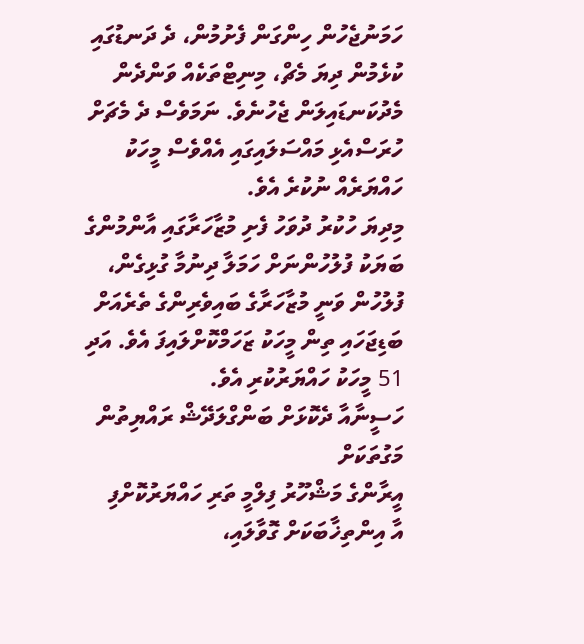ހަމަނުޖެހުން ހިންގަން ފެށުމުން، ދެ ދަނޑުގައި ކުޅެމުން ދިޔަ މެޗް، މިނިޓްތަކެއް ވަންދެން މެދުކަނޑައިލަން ޖެހުނެވެ. ނަމަވެސް ދެ މެޗަށް ހުރަސްއެޅި މައްސަލައިގައި އެއްވެސް މީހަކު ހައްޔަރެއް ނުކުރެ އެވެ.
މިދިޔަ ހުކުރު ދުވަހު ފެށި މުޒާހަރާގައި އާންމުންގެ ބަޔަކު ފުލުހުންނަށް ހަމަލާ ދިނުމާ ގުޅިގެން، ފުލުހުން ވަނީ މުޒާހަރާގެ ބައިވެރިންގެ ތެރެއަށް ބަޑިޖަހައި ތިން މީހަކު ޒަހަމްކޮށްލައިފަ އެވެ. އަދި 51 މީހަކު ހައްޔަރުކުރި އެވެ.
ހަސީނާއާ ދެކޮޅަށް ބަންގްލަދޭޝް ރައްޔިތުން މަގުތަކަށް
އީރާންގެ މަޝްހޫރު ފިލްމީ ތަރި ހައްޔަރުކޮށްފި
އާ އިންތިޚާބަކަށް ގޮވާލައި،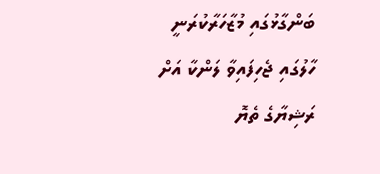ބަންގާޅުގައި މުޒާހަރާކުރަނީ
ހާލުގައި ޖެހިފައިވާ ލަންކާ އަށް ރަޝިޔާގެ ތެޔޮ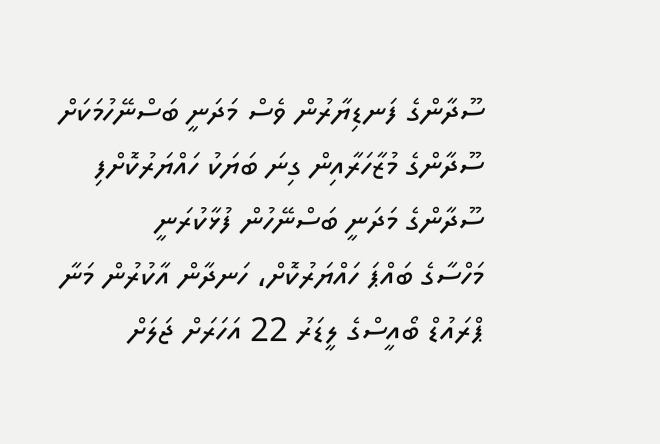ސޫދާންގެ ފަނޑިޔާރުން ވެސް މަދަނީ ބަސްނޭހުމަކަށް
ސޫދާންގެ މުޒާހަރާއިން ގިނަ ބަޔަކު ހައްޔަރުކޮށްފި
ސޫދާންގެ މަދަނީ ބަސްނޭހުން ފުޅާކުރަނީ
މަހްސާގެ ބައްޕަ ހައްޔަރުކޮށް، ހަނދާން އާކުރުން މަނާ
ޕްރައުޑް ބޯއީސްގެ ލީޑަރު 22 އަހަރަށް ޖަލަށް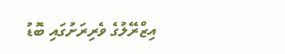އިޒްރޭލުގެ ވެރިރަށުގައި ބޮޑު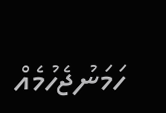ހަމަނުޖެހުމެއް